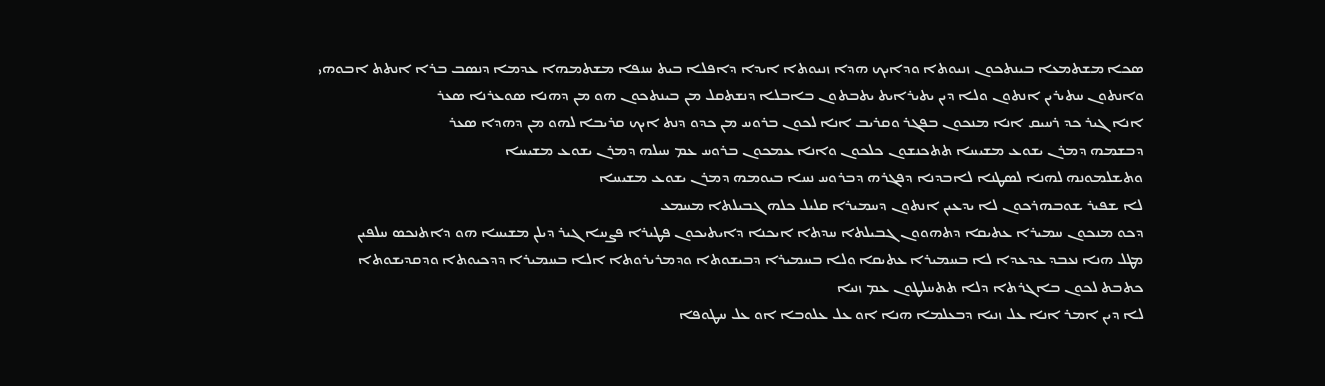ܤܟܐ ܡܫܬܡܥܐ ܒܝܢܬܟܘܢ ܙܢܝܘܬܐ ܘܕܐܝܟ ܗܕܐ ܙܢܝܘܬܐ ܐܝܕܐ ܕܐܦܠܐ ܒܝܬ ܚܢܦܐ ܡܫܬܡܗܐ ܥܕܡܐ ܕܢܤܒ ܒܪܐ ܐܢܬܬ ܐܒܘܗܝ
ܘܐܢܬܘܢ ܚܬܝܪܝܢ ܐܢܬܘܢ ܘܠܐ ܕܝܢ ܝܬܝܪܐܝܬ ܝܬܒܬܘܢ ܒܐܒܠܐ ܕܢܫܬܩܠ ܡܢ ܒܝܢܬܟܘܢ ܗܘ ܡܢ ܕܗܢܐ ܤܘܥܪܢܐ ܤܥܪ
ܐܢܐ ܓܝܪ ܟܕ ܪܚܝܩ ܐܢܐ ܡܢܟܘܢ ܒܦܓܪ ܘܩܪܝܒ ܐܢܐ ܠܟܘܢ ܒܪܘܚ ܡܢ ܟܕܘ ܕܢܬ ܐܝܟ ܩܪܝܒܐ ܠܗܘ ܡܢ ܕܗܕܐ ܤܥܪ
ܕܒܫܡܗ ܕܡܪܢ ܝܫܘܥ ܡܫܝܚܐ ܬܬܟܢܫܘܢ ܟܠܟܘܢ ܘܐܢܐ ܥܡܟܘܢ ܒܪܘܚ ܥܡ ܚܝܠܗ ܕܡܪܢ ܝܫܘܥ ܡܫܝܚܐ
ܘܬܫܠܡܘܢܗ ܠܗܢܐ ܠܤܛܢܐ ܠܐܒܕܢܐ ܕܦܓܪܗ ܕܒܪܘܚ ܢܚܐ ܒܝܘܡܗ ܕܡܪܢ ܝܫܘܥ ܡܫܝܚܐ
ܠܐ ܫܦܝܪ ܫܘܒܗܪܟܘܢ ܠܐ ܝܕܥܝܢ ܐܢܬܘܢ ܕܚܡܝܪܐ ܩܠܝܠ ܟܠܗ ܓܒܝܠܬܐ ܡܚܡܥ
ܕܟܘ ܡܢܟܘܢ ܚܡܝܪܐ ܥܬܝܩܐ ܕܬܗܘܘܢ ܓܒܝܠܬܐ ܚܕܬܐ ܐܝܟܢܐ ܕܐܝܬܝܟܘܢ ܦܛܝܪܐ ܦܨܚܐ ܓܝܪ ܕܝܠܢ ܡܫܝܚܐ ܗܘ ܕܐܬܢܟܤ ܚܠܦܝܢ
ܡܛܠ ܗܢܐ ܢܥܒܕ ܥܕܥܕܐ ܠܐ ܒܚܡܝܪܐ ܥܬܝܩܐ ܘܠܐ ܒܚܡܝܪܐ ܕܒܝܫܘܬܐ ܘܕܡܪܝܪܘܬܐ ܐܠܐ ܒܚܡܝܪܐ ܕܕܟܝܘܬܐ ܘܕܩܕܝܫܘܬܐ
ܟܬܒܬ ܠܟܘܢ ܒܐܓܪܬܐ ܕܠܐ ܬܬܚܠܛܘܢ ܥܡ ܙܢܝܐ
ܠܐ ܕܝܢ ܐܡܪ ܐܢܐ ܥܠ ܙܢܝܐ ܕܒܥܠܡܐ ܗܢܐ ܐܘ ܥܠ ܥܠܘܒܐ ܐܘ ܥܠ ܚܛܘܦܐ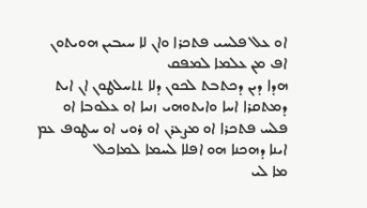ܐܘ ܥܠ ܦܠܚܝ ܦܬܟܪܐ ܘܐܢ ܠܐ ܚܝܒܝܢ ܗܘܝܬܘܢ ܐܦ ܡܢ ܥܠܡܐ ܠܡܦܩ
ܗܕܐ ܕܝܢ ܕܟܬܒܬ ܠܟܘܢ ܕܠܐ ܬܬܚܠܛܘܢ ܐܢ ܐܝܬ ܕܡܬܩܪܐ ܐܚܐ ܘܐܝܬܘܗܝ ܙܢܝܐ ܐܘ ܥܠܘܒܐ ܐܘ ܦܠܚ ܦܬܟܪܐ ܐܘ ܡܨܥܪܢ ܐܘ ܪܘܝ ܐܘ ܚܛܘܦ ܥܡ ܐܝܢܐ ܕܗܟܢܐ ܗܘ ܐܦܠܐ ܠܚܡܐ ܠܡܐܟܠ
ܡܐ ܠܝ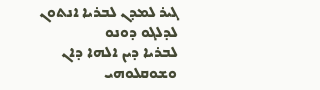ܓܝܪ ܠܡܕܢ ܠܒܪܝܐ ܐܢܬܘܢ ܠܕܠܓܘ ܕܘܢܘ
ܠܒܪܝܐ ܕܝܢ ܐܠܗܐ ܕܐܢ ܘܫܘܩܠܘܗܝ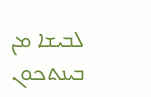ܠܒܝܫܐ ܡܢ ܒܝܢܬܟܘܢ